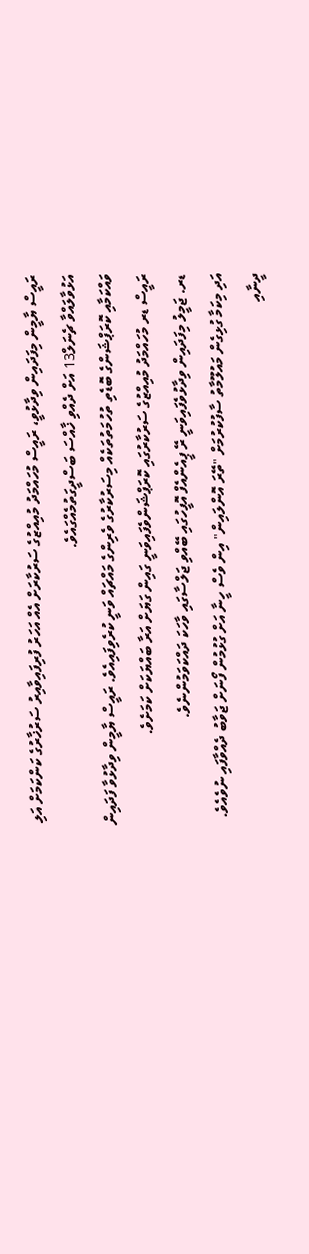ރައީސް ޔާމީން މިފަދައިން ވިދާޅުވީ، ރައީސް މުހައްމަދު މުއިއްޒުގެ ސަރުކާރަށް އެއް އަހަރު ފުރިފައިވާއިރު ސަރުޚާރުގެ ކަންކަމަށް އަލި އަޅުވާލައްވާ ޗެނަލް13 އަށް ދެއްވި ޚާއްސަ ބަސްދީގަތުމެއްގައެވެ.
ވައްކަމާއި ކޮރަޕްޝަންގެ ބޮޑެތި ތުހުމަތުތަކެއް މިސަރުކާރުގެ ވެރިންގެ މައްޗައް ވަނީ ކުރެވިފައިއެވެ. ރައީސް ޔާމީން ވިދާޅުވާ ފަދައިން ރައީސް ޑރ މުހައްމަދު މުއިއްޒުގެ ސަރުކާރުގައި ކޮރަޕްޝަންވެފައިވަނީ ގައިން ގަޔަށް އަރާ ބައްޔަކަށް ކަމަށެވެ.
ޑރ. ޖަމީލު މިފަދައިން ވިދާޅުވެފައިވަނީ ރޭ ޕީއެންއެފް އޮފީހުގައި ބޭއްވި ޖަލްސާގައި ވާހަކަ ދައްކަވަމުންނެވެ.
އަދި މިކަމާ ގުޅިގެން މައުލޫމާތު ސާފުކުރުމަށް "ތޭރަ އޮންލައިން" އިން ވެސް ހީނާ އަށް ގުޅުމުން ފޯނަށް ޖަވާބު ދެއްވާފައި ނުވެއެވެ.
ދީނާއި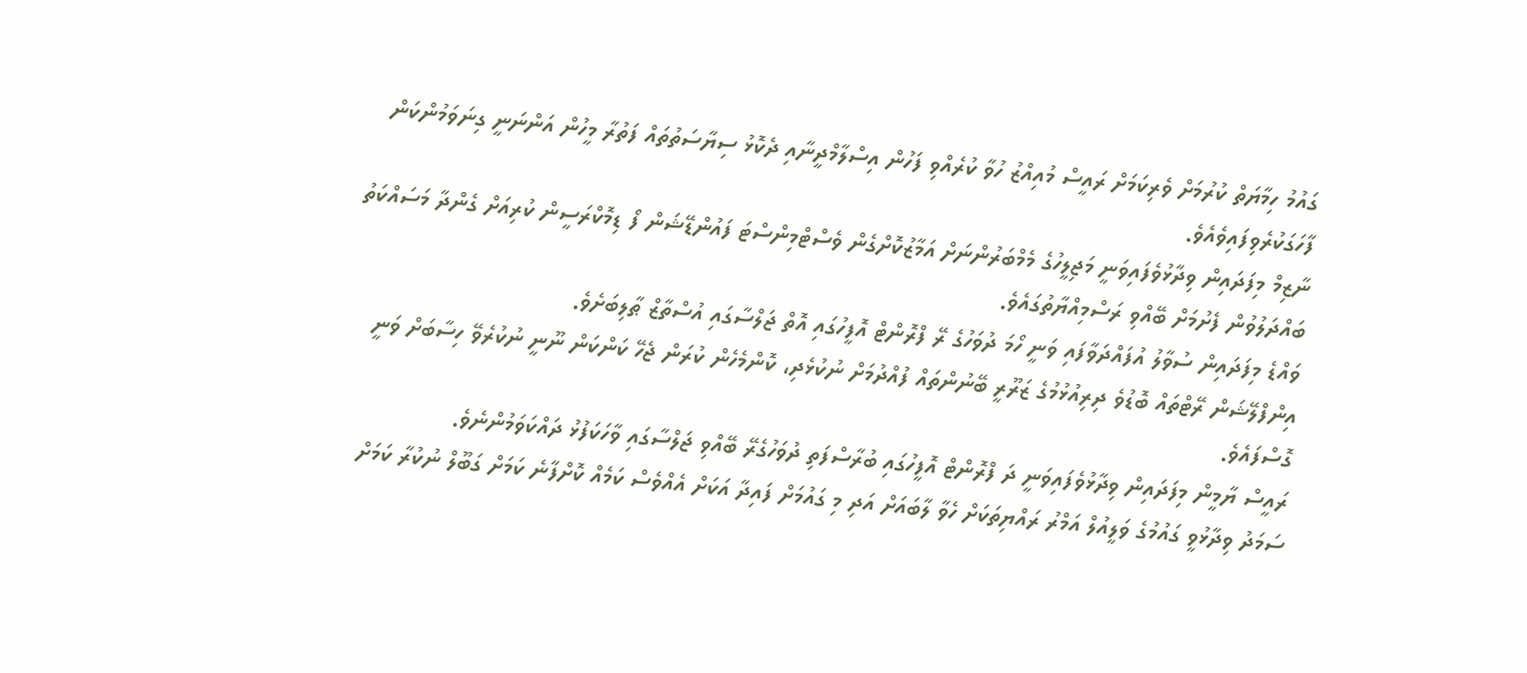ގައުމު ހިމާޔަތް ކުރުމަށް ވެރިކަމަށް ރައީސް މުއިއްޒު ހުވާ ކުރެއްވި ފަހުން އިސްލާމްދީނާއި ދެކޮޅު ސިޔާސަތުތައް ފަތުރާ މީހުން އަންނަނީ ގިނަވަމުންކަން ފާހަގަކުރެވިފައިވެއެވެ.
ނާޒިމް މިފަދައިން ވިދާޅުވެފައިވަނީ މަޖިލީހުގެ މެމްބަރުންނަށް އަމާޒުކޮށްގެން ވެސްޓްމިންސްޓަ ފައުންޑޭޝަން ފޯ ޑިމޮކްރަސީން ކުރިއަށް ގެންދާ މަސައްކަތު ބައްދަލުވުން ފެށުމަށް ބޭއްވި ރަސްމިއްޔާތުގައެވެ.
ވައްޑެ މިފަދައިން ސުވާލު އުފައްދަވާފައި ވަނީ ހޯމަ ދުވަހުގެ ރޭ ފްރޮންޓް އޮފީހުގައި އޮތް ޖަލްސާގައި އުސްތާޒް ޠާލިބަށެވެ.
އިންފްލޭޝަން ރޭޓްތައް ބޮޑުވެ ދިރިއުޅުމުގެ ޒަރޫރީ ބޭނުންތައް ފުއްދުމަށް ނުކުޅެދި، ކޮންމެހެން ކުރަން ޖެހޭ ކަންކަން ނޫނީ ނުކުރެވޭ ހިސާބަށް ވަނީ ގޮސްފައެވެ.
ރައީސް ޔާމީން މިފަދައިން ވިދާޅުވެފައިވަނީ ދަ ފްރޮންޓް އޮފީހުގައި ބުރާސްފަތި ދުވަހުގެރޭ ބޭއްވި ޖަލްސާގައި ވާހަކަފުޅު ދައްކަވަމުންނެވެ.
ސަމަދު ވިދާޅުވީ ގައުމުގެ ވަލީއުލް އަމްރު ރައްޔިތަކަށް ހެވާ ލާބައަށް އަދި މި ގައުމަށް ފައިދާ އަކަށް އެއްވެސް ކަމެއް ކޮށްފާނެ ކަމަށް ގަބޫލް ނުކުރާ ކަމަށް